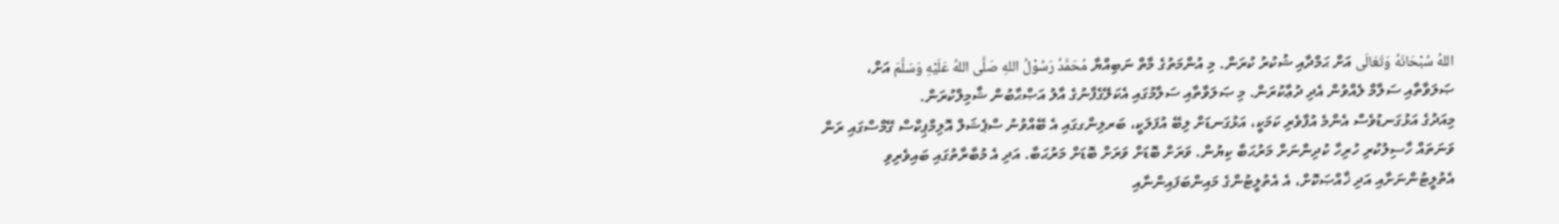اللهُ سُبْحَانَهُ وَتَعَالَى އަށް ޙަމްދާއި ޝުކުރު ކުރަން. މި އުންމަތުގެ މާތް ނަބިއްޔާ مُحَمَّدُ رَسُوْلُ اللهِ صَلَّى اللهُ عَلَيْهِ وَسَلَّمَ އަށް، ޞަލަވާތާއި ސަލާމް ލެއްވުން އެދި ދުޢާކުރަން. މި ޞަލަވާތާއި ސަލާމުގައި އެކަލޭގެފާނުގެ އާލު އަޞްޙާބުން ޝާމިލްކުރަން.
މިއަދުގެ އަޅުގަނޑުވެސް އެންމެ އުފާވެރި ކަމަކީ، އަޅުގަނޑަށް ލިބޭ އުފަލަކީ، ބަރލިންގގައި އެ ބޭއްވުނު ސްޕެޝަލް އޮލިމްޕިކްސް ގޭމްސްގައި ރަން ވަނަތައް ހާސިލުކުރި ހުރިހާ ކުދިންނަށް މަރުޙަބާ ކިޔުން. ވަރަށް ބޮޑަށް ވަރަށް ބޮޑަށް މަރުޙަބާ. އަދި އެ މުބާރާތުގައި ބައިވެރިވި އެތުލީޓުންނަށާއި އަދި ޚާއްޞަކޮށް، އެ އެތުލީޓުންގެ މައިންބަފައިންނާއި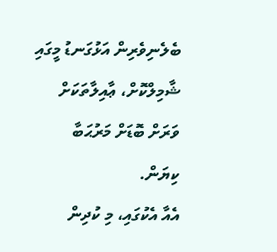ބެލެނިވެރިން އަޅުގަނޑު މީގައި ޝާމިލްކޮށް، ޢާއިލާތަކަށް ވަރަށް ބޮޑަށް މަރުޙަބާ ކިޔަން.
އެއާ އެކުގައި، މި ކުދިން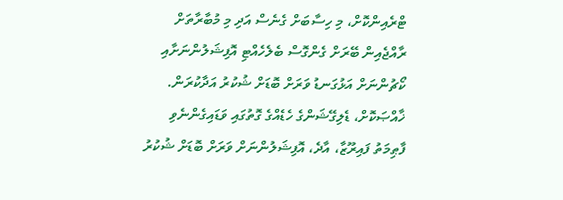ޓްރެއިންކޮށް، މި ހިސާބަށް ގެނެސް އަދި މި މުބާރާތަށް ރާއްޖެއިން ބޭރަށް ގެންގޮސް ބެލެހެއްޓި އޮފިޝަލުންނަށާއި ކޯޗުންނަށް އަޅުގަނޑު ވަރަށް ބޮޑަށް ޝުކުރު އަދާކުރަން. ޚާއްޞަކޮށް، ޑެލިގޭޝަންގެ ހެޑެއްގެ ގޮތުގައި ވަޑައިގެންނެވި ފާޠިމަތު ފައިރޫޒާ، އާދެ، އޮފިޝަލުންނަށް ވަރަށް ބޮޑަށް ޝުކުރު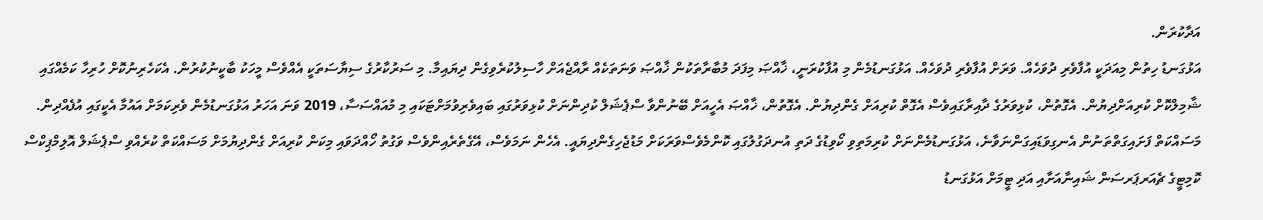އަދާކުރަން.
އަޅުގަނޑު ހިތުން މިއަދަކީ އުފާވެރި ދުވަހެއް. ވަރަށް އުފާވެރި ދުވަހެއް. އަޅުގަނޑުމެން މި އުފާކުރަނީ، ޚާއްޞަ މިފަދަ މުބާރާތަކުން ޚާއްޞަ ވަނަތަކެއް ރާއްޖެއަށް ހާސިލުކުރެވިގެން ދިޔައިމާ. މި ސަރުކާރުގެ ސިޔާސަތަކީ އެއްވެސް މީހަކު ބާކީނުކުރުން. އެކަހެރިނުކޮށް ހުރިހާ ކަމެއްގައި ޝާމިލްކޮށް ކުރިއަށްދިޔުން. އެގޮތުން، ކުޅިވަރުގެ ދާއިރާގައިވެސް އެގޮތް ކުރިއަށް ގެންދިޔުން. އެގޮތުން، ޚާއްޞަ އެހީއަށް ބޭނުންވާ ސްޕެޝަލް ކުދިންނަށް ކުޅިވަރުގައި ބައިވެރިވުމަށްޓަކައި މި މުއައްސަސާ، 2019 ވަނަ އަހަރު އަޅުގަނޑުމެން ވެރިކަމަށް އައުމާ އެކީގައި އުފެއްދިން. މަސައްކަތް ފަށައިގަތްތަނުން އެނގިވަޑައިގަންނަވާނެ، އަޅުގަނޑުމެންނަށް ކުރިމަތިވި ކޯވިޑުގެ ދަތި އުނދަގުލުގައި ކޮންމެވެސްވަރަކަށް މަޑުޖެހިގެންދިޔައީ. އެހެން ނަމަވެސް، އޭގެތެރެއިންވެސް ވަގުތު ހޯއްދަވައި މިކަން ކުރިއަށް ގެންދިޔުމަށް މަސައްކަތް ކުރެއްވި ސްޕެޝަލް އޮލިމްޕިކްސް ކޮމިޓީގެ ޗެއަރޕަރސަން ޝައިނާއަށާއި އަދި ޓީމަށް އަޅުގަނޑު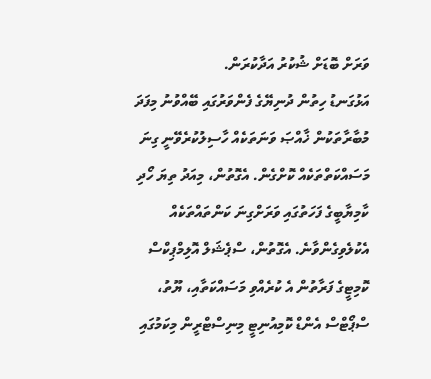ވަރަށް ބޮޑަށް ޝުކުރު އަދާކުރަން.
އަޅުގަނޑު ހިތުން ދުނިޔޭގެ ފެންވަރުގައި ބޭއްވުނު މިފަދަ މުބާރާތަކުން ޚާއްޞަ ވަނަތަކެއް ހާސިލުކުރެވޭނީ ގިނަ މަސައްކަތްތަކެއް ކޮށްގެން. އެގޮތުން، މިއަދު ތިޔަ ހޯދި ކާމިޔާބީގެ ފަހަތުގައި ވަރަށްގިނަ ކަންތައްތަކެއް އެކުލެވިގެންވާނެ. އެގޮތުން، ސްޕެޝަލް އޮލިމްޕިކްސް ކޮމިޓީގެ ފަރާތުން އެ ކުރެއްވި މަސައްކަތާއި، ޔޫތު، ސްޕޯޓްސް އެންޑް ކޮމިއުނިޓީ މިނިސްޓްރީން މިކަމުގައި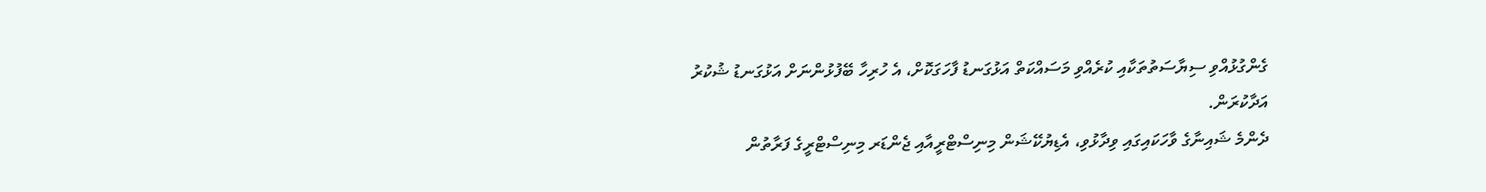ގެންގުޅުއްވި ސިޔާސަތުތަކާއި ކުރެއްވި މަސައްކަތް އަޅުގަނޑު ފާހަގަކޮށް، އެ ހުރިހާ ބޭފުޅުންނަށް އަޅުގަނޑު ޝުކުރު އަދާކުރަން.
ދެންމެ ޝައިނާގެ ވާހަކައިގައި ވިދާޅުވި، އެޑިޔުކޭޝަން މިނިސްޓްރީއާއި ޖެންޑަރ މިނިސްޓްރީގެ ފަރާތުން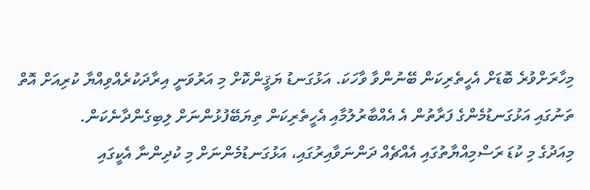މިހާރަށްވުރެ ބޮޑަށް އެހީތެރިކަން ބޭނުންވާ ވާހަކަ. އަޅުގަނޑު ޔަޤީންކޮށް މި އަރުވަނީ އިރާދަކުރެއްވިއްޔާ ކުރިއަށް އޮތް ތަނުގައި އަޅުގަނޑުމެންގެ ފަރާތުން އެ އެއްބާރުލުމާއި އެހީތެރިކަން ތިޔަބޭފުޅުންނަށް ލިބިގެންދާނެކަން.
މިއަދުގެ މި ކުޑަ ރަސްމިއްޔާތުގައި އެއްޗެއް ދަންނަވާއިރުގައި، އަޅުގަނޑުމެންނަށް މި ކުދިންނާ އެކީގައި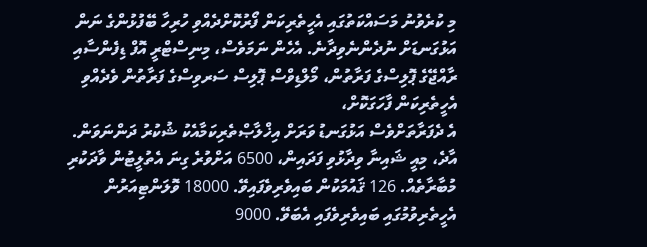މި ކުރެވުނު މަސައްކަތުގައި އެހީތެރިކަން ފޯރުކޮށްދެއްވި ހުރިހާ ބޭފުޅުންގެ ނަން އަޅުގަނޑަށް ނުދެންނެވިދާނެ. އެހެން ނަމަވެސް، މިނިސްޓްރީ އޮފް ޑިފެންސާއި ރާއްޖޭގެ ޕޮލިސްގެ ފަރާތުން، މޯލްޑިވްސް ޕޮލިސް ސަރވިސްގެ ފަރާތުން ވެދެއްވި އެހީތެރިކަން ފާހަގަކޮށް،
އެ ދެފަރާތަށްވެސް އަޅުގަނޑު ވަރަށް އިޚްލާޞްތެރިކަމާއެކު ޝުކުރު ދަންނަވަން.
އާދެ، މިއީ ޝައިނާ ވިދާޅުވި ފަދައިން، 6500 އަށްވުރެ ގިނަ އެތުލީޓުން ވާދަކުރި މުބާރާތެއް. 126 ޤައުމަކުން ބައިވެރިވެފައިވޭ. 18000 ވޮލަންޓިއަރުން އެހީތެރިވުމުގައި ބައިވެރިވެފައި އެބަވޭ. 9000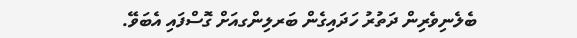ބެލެނިވެރިން ދަތުރު ހަދައިގެން ބަރލިންގއަށް ގޮސްފައި އެބަވޭ.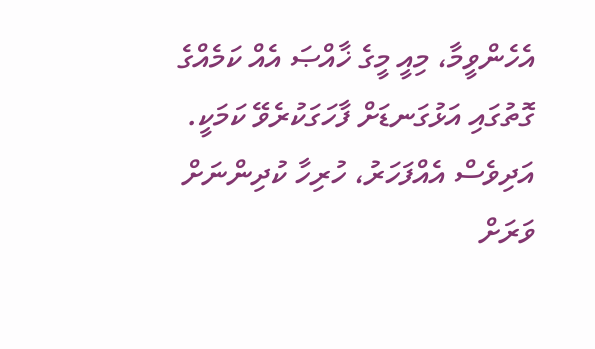އެހެންވީމާ، މިއީ މީގެ ޚާއްޞަ އެއް ކަމެއްގެ ގޮތުގައި އަޅުގަނޑަށް ފާހަގަކުރެވޭ ކަމަކީ.
އަދިވެސް އެއްފަހަރު، ހުރިހާ ކުދިންނަށް ވަރަށް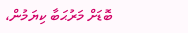ބޮޑަށް މަރުޙަބާ ކިޔަމުން،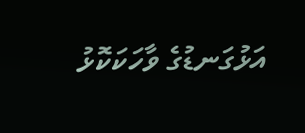އަޅުގަނޑުގެ ވާހަކަކޮޅު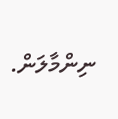ނިންމާލަން.